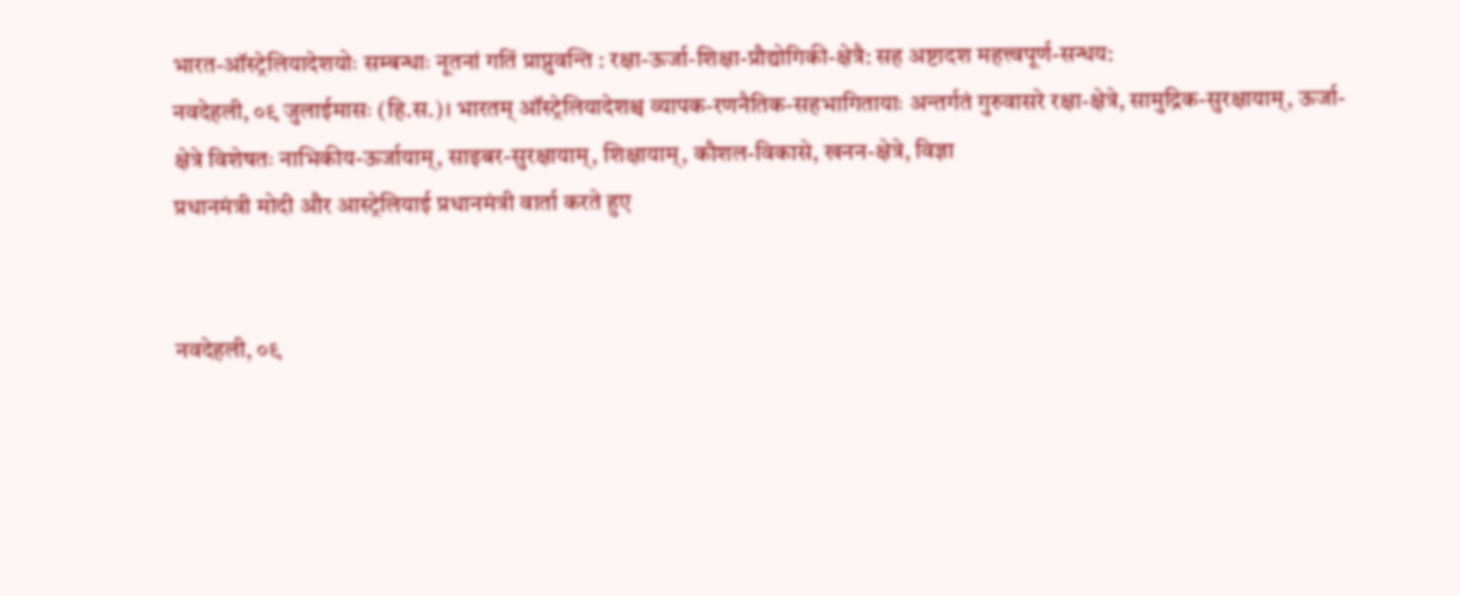भारत-ऑस्ट्रेलियादेशयोः सम्बन्धाः नूतनां गतिं प्राप्नुवन्ति : रक्षा-ऊर्जा-शिक्षा-प्रौद्योगिकी-क्षेत्रै: सह अष्टादश महत्त्वपूर्ण-सन्धय:
नवदेहली, ०९ जुलाईमासः (हि.स.)। भारतम् ऑस्ट्रेलियादेशश्च व्यापक-रणनैतिक-सहभागितायाः अन्तर्गतं गुरुवासरे रक्षा-क्षेत्रे, सामुद्रिक-सुरक्षायाम्, ऊर्जा-क्षेत्रे विशेषतः नाभिकीय-ऊर्जायाम्, साइबर-सुरक्षायाम्, शिक्षायाम्, कौशल-विकासे, खनन-क्षेत्रे, विज्ञा
प्रधानमंत्री मोदी और आस्ट्रेलियाई प्रधानमंत्री वार्ता करते हुए


नवदेहली, ०९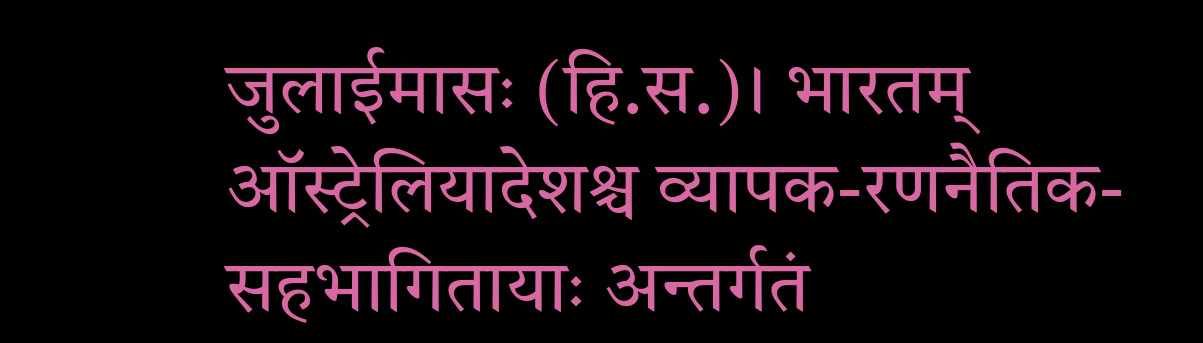जुलाईमासः (हि.स.)। भारतम् ऑस्ट्रेलियादेशश्च व्यापक-रणनैतिक-सहभागितायाः अन्तर्गतं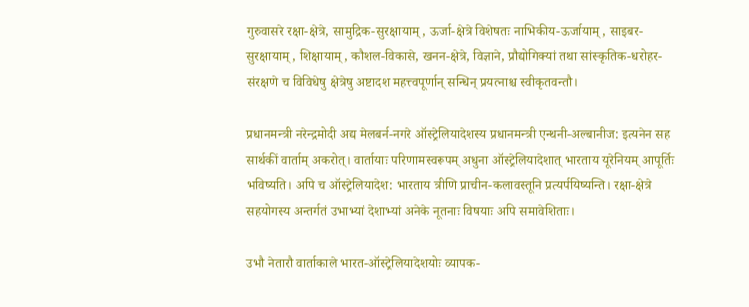गुरुवासरे रक्षा-क्षेत्रे, सामुद्रिक-सुरक्षायाम्, ऊर्जा-क्षेत्रे विशेषतः नाभिकीय-ऊर्जायाम्, साइबर-सुरक्षायाम्, शिक्षायाम्, कौशल-विकासे, खनन-क्षेत्रे, विज्ञाने, प्रौद्योगिक्यां तथा सांस्कृतिक-धरोहर-संरक्षणे च विविधेषु क्षेत्रेषु अष्टादश महत्त्वपूर्णान् सन्धिन् प्रयत्नाश्च स्वीकृतवन्तौ।

प्रधानमन्त्री नरेन्द्रमोदी अद्य मेलबर्न-नगरे ऑस्ट्रेलियादेशस्य प्रधानमन्त्री एन्थनी-अल्बानीज: इत्यनेन सह सार्थकीं वार्ताम् अकरोत्। वार्तायाः परिणामस्वरूपम् अधुना ऑस्ट्रेलियादेशात् भारताय यूरेनियम् आपूर्तिः भविष्यति। अपि च ऑस्ट्रेलियादेश: भारताय त्रीणि प्राचीन-कलावस्तूनि प्रत्यर्पयिष्यन्ति। रक्षा-क्षेत्रे सहयोगस्य अन्तर्गतं उभाभ्यां देशाभ्यां अनेके नूतनाः विषयाः अपि समावेशिताः।

उभौ नेतारौ वार्ताकाले भारत-ऑस्ट्रेलियादेशयोः व्यापक-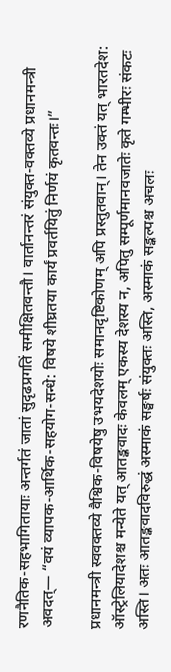रणनैतिक-सहभागितायाः अन्तर्गतं जातां सुदृढप्रगतिं समीक्षितवन्तौ। वार्तानन्तरं संयुक्त-वक्तव्ये प्रधानमन्त्री अवदत्— “वयं व्यापक-आर्थिक-सहयोग-सन्धे: विषये शीघ्रतया कार्यं प्रवर्तयितुं निर्णयं कृतवन्तः।”

प्रधानमन्त्री स्ववक्तव्ये वैश्विक-विषयेषु उभयदेशयोः समानदृष्टिकोणम् अपि प्रस्तुतवान्। तेन उक्तं यत् भारतदेश: ऑस्ट्रेलियादेशश्च मन्येते यत् आतङ्कवादः केवलम् एकस्य देशस्य न, अपितु सम्पूर्णमानवजातेः कृते गम्भीरः संकटः अस्ति। अतः आतङ्कवादविरुद्धं अस्माकं सङ्घर्षः संयुक्तः अस्ति, अस्माकं सङ्कल्पश्च अचलः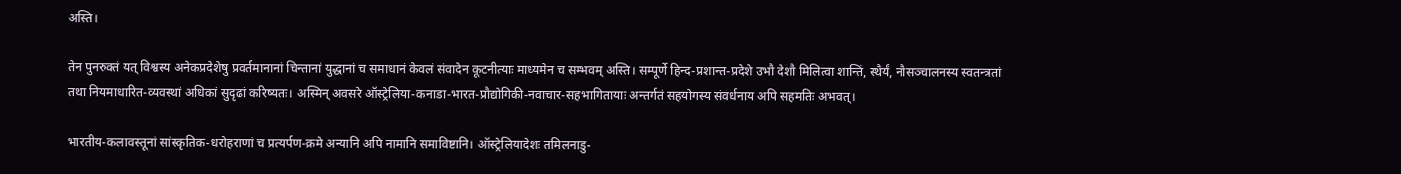अस्ति।

तेन पुनरुक्तं यत् विश्वस्य अनेकप्रदेशेषु प्रवर्तमानानां चिन्तानां युद्धानां च समाधानं केवलं संवादेन कूटनीत्याः माध्यमेन च सम्भवम् अस्ति। सम्पूर्णे हिन्द-प्रशान्त-प्रदेशे उभौ देशौ मिलित्वा शान्तिं, स्थैर्यं, नौसञ्चालनस्य स्वतन्त्रतां तथा नियमाधारित-व्यवस्थां अधिकां सुदृढां करिष्यतः। अस्मिन् अवसरे ऑस्ट्रेलिया-कनाडा-भारत-प्रौद्योगिकी-नवाचार-सहभागितायाः अन्तर्गतं सहयोगस्य संवर्धनाय अपि सहमतिः अभवत्।

भारतीय-कलावस्तूनां सांस्कृतिक-धरोहराणां च प्रत्यर्पण-क्रमे अन्यानि अपि नामानि समाविष्टानि। ऑस्ट्रेलियादेशः तमिलनाडु-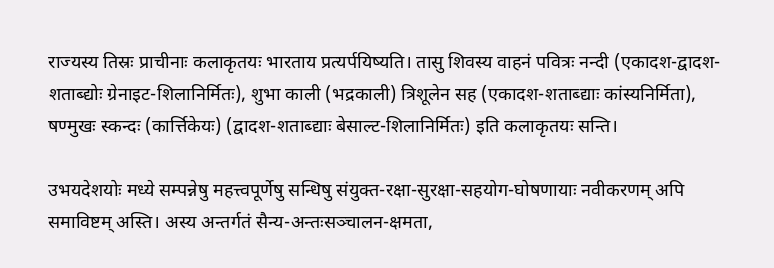राज्यस्य तिस्रः प्राचीनाः कलाकृतयः भारताय प्रत्यर्पयिष्यति। तासु शिवस्य वाहनं पवित्रः नन्दी (एकादश-द्वादश-शताब्द्योः ग्रेनाइट-शिलानिर्मितः), शुभा काली (भद्रकाली) त्रिशूलेन सह (एकादश-शताब्द्याः कांस्यनिर्मिता), षण्मुखः स्कन्दः (कार्त्तिकेयः) (द्वादश-शताब्द्याः बेसाल्ट-शिलानिर्मितः) इति कलाकृतयः सन्ति।

उभयदेशयोः मध्ये सम्पन्नेषु महत्त्वपूर्णेषु सन्धिषु संयुक्त-रक्षा-सुरक्षा-सहयोग-घोषणायाः नवीकरणम् अपि समाविष्टम् अस्ति। अस्य अन्तर्गतं सैन्य-अन्तःसञ्चालन-क्षमता,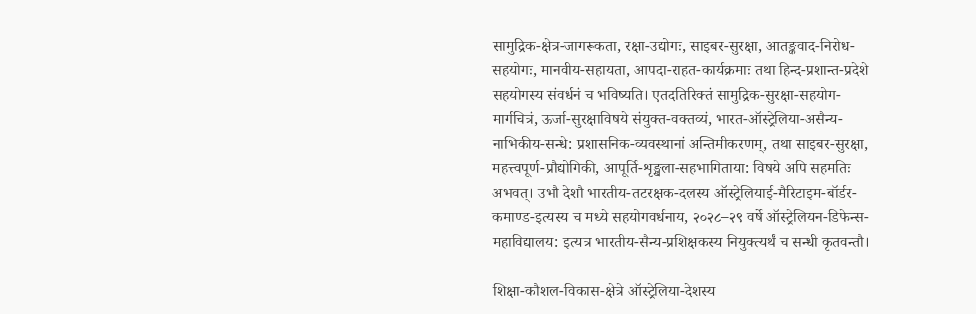सामुद्रिक-क्षेत्र-जागरूकता, रक्षा-उद्योगः, साइबर-सुरक्षा, आतङ्कवाद-निरोध-सहयोगः, मानवीय-सहायता, आपदा-राहत-कार्यक्रमाः तथा हिन्द-प्रशान्त-प्रदेशे सहयोगस्य संवर्धनं च भविष्यति। एतदतिरिक्तं सामुद्रिक-सुरक्षा-सहयोग-मार्गचित्रं, ऊर्जा-सुरक्षाविषये संयुक्त-वक्तव्यं, भारत-ऑस्ट्रेलिया-असैन्य-नाभिकीय-सन्धे: प्रशासनिक-व्यवस्थानां अन्तिमीकरणम्, तथा साइबर-सुरक्षा, महत्त्वपूर्ण-प्रौद्योगिकी, आपूर्ति-शृङ्खला-सहभागिताया: विषये अपि सहमतिः अभवत्। उभौ देशौ भारतीय-तटरक्षक-दलस्य ऑस्ट्रेलियाई-मैरिटाइम-बॉर्डर-कमाण्ड-इत्यस्य च मध्ये सहयोगवर्धनाय, २०२८–२९ वर्षे ऑस्ट्रेलियन-डिफेन्स-महाविद्यालय: इत्यत्र भारतीय-सैन्य-प्रशिक्षकस्य नियुक्त्यर्थं च सन्धी कृतवन्तौ।

शिक्षा-कौशल-विकास-क्षेत्रे ऑस्ट्रेलिया-देशस्य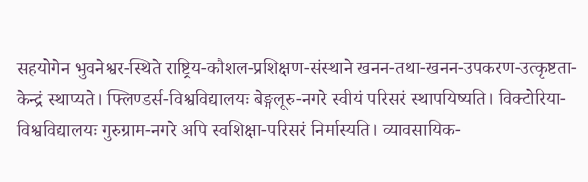सहयोगेन भुवनेश्वर-स्थिते राष्ट्रिय-कौशल-प्रशिक्षण-संस्थाने खनन-तथा-खनन-उपकरण-उत्कृष्टता-केन्द्रं स्थाप्यते। फ्लिण्डर्स-विश्वविद्यालयः बेङ्गलूरु-नगरे स्वीयं परिसरं स्थापयिष्यति। विक्टोरिया-विश्वविद्यालयः गुरुग्राम-नगरे अपि स्वशिक्षा-परिसरं निर्मास्यति। व्यावसायिक-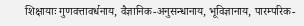शिक्षायाः गुणवत्तावर्धनाय, वैज्ञानिक-अनुसन्धानाय, भूविज्ञानाय, पारम्परिक-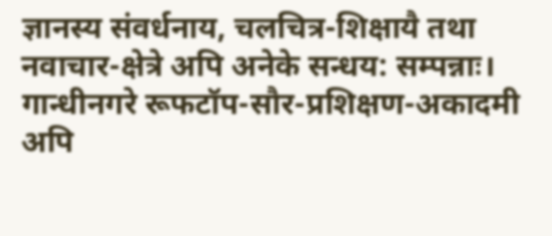ज्ञानस्य संवर्धनाय, चलचित्र-शिक्षायै तथा नवाचार-क्षेत्रे अपि अनेके सन्धय: सम्पन्नाः। गान्धीनगरे रूफटॉप-सौर-प्रशिक्षण-अकादमी अपि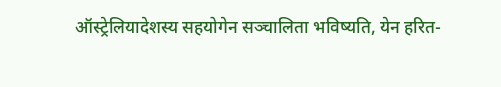ऑस्ट्रेलियादेशस्य सहयोगेन सञ्चालिता भविष्यति, येन हरित-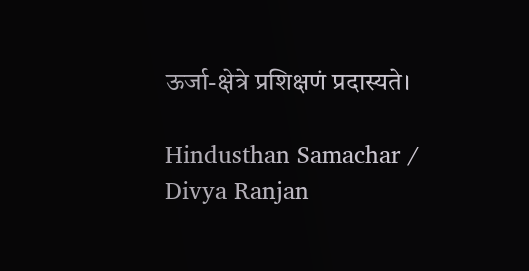ऊर्जा-क्षेत्रे प्रशिक्षणं प्रदास्यते।

Hindusthan Samachar / Divya Ranjan